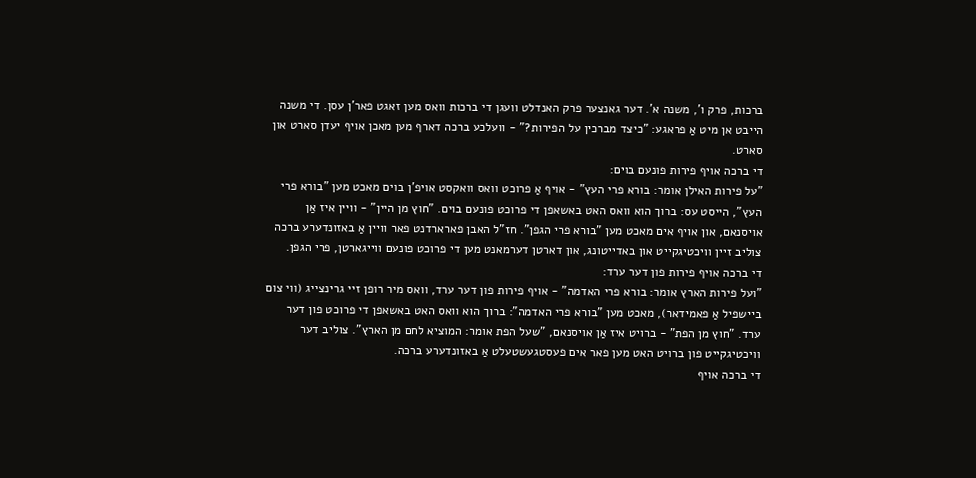ברכות, פרק ו', משנה א'. דער גאנצער פרק האנדלט וועגן די ברכות וואס מען זאגט פאר'ן עסן. די משנה הייבט אן מיט אַ פראגע: "כיצד מברכין על הפירות?" - וועלכע ברכה דארף מען מאכן אויף יעדן סארט און סארט.
די ברכה אויף פירות פונעם בוים:
"על פירות האילן אומר: בורא פרי העץ" - אויף אַ פרוכט וואס וואקסט אויפ'ן בוים מאכט מען "בורא פרי העץ", הייסט עס: ברוך הוא וואס האט באשאפן די פרוכט פונעם בוים. "חוץ מן היין" - וויין איז אַן אויסנאם, און אויף אים מאכט מען "בורא פרי הגפן". חז"ל האבן פארארדנט פאר וויין אַ באזונדערע ברכה צוליב זיין וויכטיגקייט און באדייטונג, און דארטן דערמאנט מען די פרוכט פונעם ווייגארטן, פרי הגפן.
די ברכה אויף פירות פון דער ערד:
"ועל פירות הארץ אומר: בורא פרי האדמה" - אויף פירות פון דער ערד, וואס מיר רופן זיי גרינצייג (ווי צום ביישפיל אַ פאמידאר), מאכט מען "בורא פרי האדמה": ברוך הוא וואס האט באשאפן די פרוכט פון דער ערד. "חוץ מן הפת" - ברויט איז אַן אויסנאם, "שעל הפת אומר: המוציא לחם מן הארץ". צוליב דער וויכטיגקייט פון ברויט האט מען פאר אים פעסטגעשטעלט אַ באזונדערע ברכה.
די ברכה אויף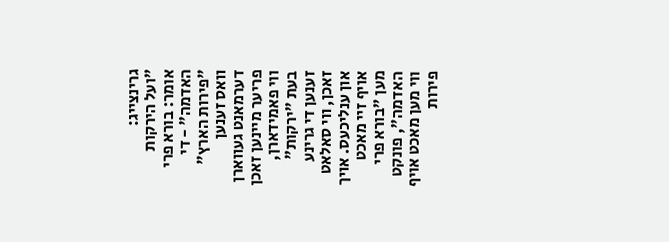גרינצייג:
"ועל הירקות אומר: בורא פרי האדמה" - די "פירות הארץ" וואס זענען דערמאנט געווארן פריער מיינען זאכן ווי פאמידארן, בעת "ירקות" זענען די גרינע זאכן, ווי סאלאט און ענליכעס. אויך אויף זיי מאכט מען "בורא פרי האדמה", פונקט ווי מען מאכט אויף פירות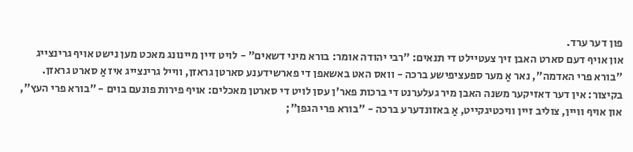פון דער ערד.
און אויף דעם סארט האבן זיך צעטיילט די תנאים: "רבי יהודה אומר: בורא מיני דשאים" - לויט זיין מיינונג מאכט מען נישט אויף גרינצייג "בורא פרי האדמה", נאר אַ מער ספעציפישע ברכה - וואס האט באשאפן די פארשידענע סארטן גראזן, ווייל גרינצייג איז אַ סארט גראזן.
בקיצור: אין דער דאזיקער משנה האבן מיר געלערנט די ברכות פאר'ן עסן לויט די סארטן מאכלים: אויף פירות פונעם בוים - "בורא פרי העץ", און אויף וויין, צוליב זיין וויכטיגקייט, אַ באזונדערע ברכה - "בורא פרי הגפן";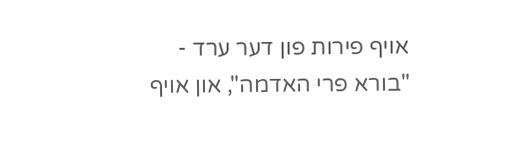אויף פירות פון דער ערד - "בורא פרי האדמה", און אויף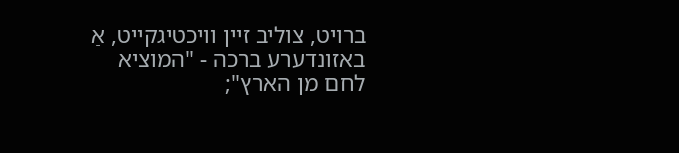ברויט, צוליב זיין וויכטיגקייט, אַ באזונדערע ברכה - "המוציא לחם מן הארץ";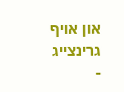און אויף גרינצייג -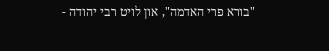"בורא פרי האדמה", און לויט רבי יהודה -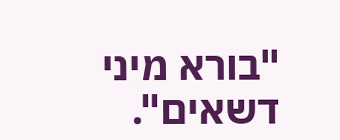"בורא מיני דשאים".